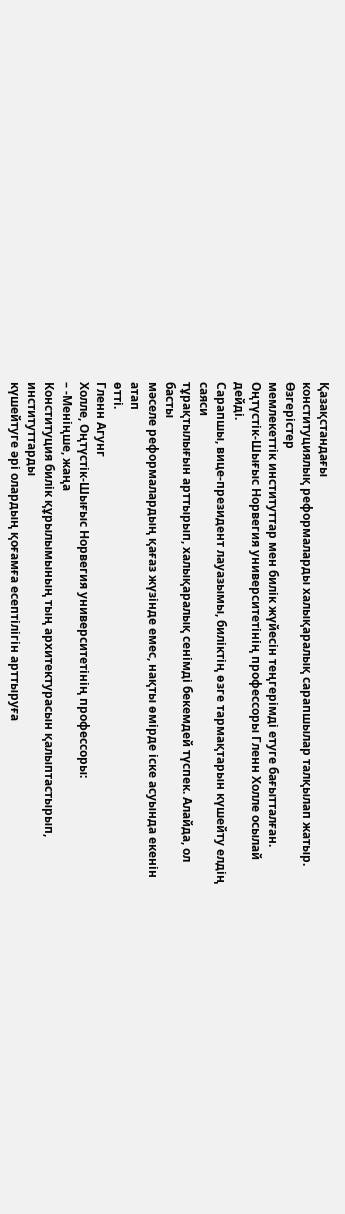Қазақстандағы
конституциялық реформаларды халықаралық сарапшылар талқылап жатыр. Өзгерістер
мемлекеттік институттар мен билік жүйесін теңгерімді етуге бағытталған.
Оңтүстік-Шығыс Норвегия университетінің профессоры Гленн Холле осылай дейді.
Сарапшы, вице-президент лауазымы, биліктің өзге тармақтарын күшейту елдің саяси
тұрақтылығын арттырып, халықаралық сенімді бекемдей түспек. Алайда, ол басты
мәселе реформалардың қағаз жүзінде емес, нақты өмірде іске асуында екенін атап
өтті.
Гленн Агунг
Холле, Оңтүстік-Шығыс Норвегия университетінің профессоры:
– -Меніңше, жаңа
Конституция билік құрылымының тың архитектурасын қалыптастырып, институттарды
күшейтуге әрі олардың қоғамға есептілігін арттыруға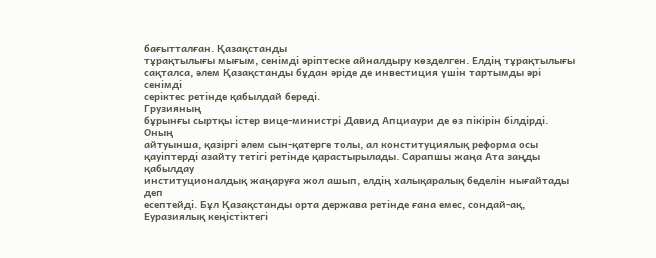бағытталған. Қазақстанды
тұрақтылығы мығым, сенімді әріптеске айналдыру көзделген. Елдің тұрақтылығы
сақталса, әлем Қазақстанды бұдан әріде де инвестиция үшін тартымды әрі сенімді
серіктес ретінде қабылдай береді.
Грузияның
бұрынғы сыртқы істер вице-министрі Давид Апциаури де өз пікірін білдірді. Оның
айтуынша, қазіргі әлем сын-қатерге толы, ал конституциялық реформа осы
қауіптерді азайту тетігі ретінде қарастырылады. Сарапшы жаңа Ата заңды қабылдау
институционалдық жаңаруға жол ашып, елдің халықаралық беделін нығайтады деп
есептейді. Бұл Қазақстанды орта держава ретінде ғана емес, сондай-ақ,
Еуразиялық кеңістіктегі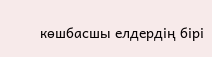көшбасшы елдердің бірі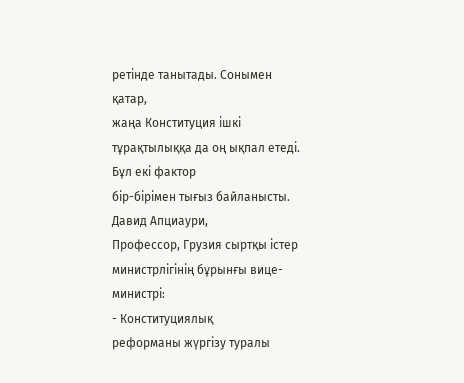ретінде танытады. Сонымен қатар,
жаңа Конституция ішкі тұрақтылыққа да оң ықпал етеді. Бұл екі фактор
бір-бірімен тығыз байланысты.
Давид Апциаури,
Профессор, Грузия сыртқы істер министрлігінің бұрынғы вице-министрі:
- Конституциялық
реформаны жүргізу туралы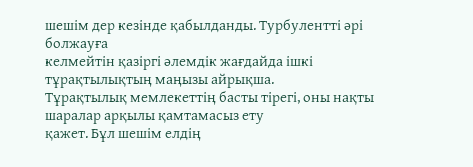шешім дер кезінде қабылданды. Турбулентті әрі болжауға
келмейтін қазіргі әлемдік жағдайда ішкі тұрақтылықтың маңызы айрықша.
Тұрақтылық мемлекеттің басты тірегі, оны нақты шаралар арқылы қамтамасыз ету
қажет. Бұл шешім елдің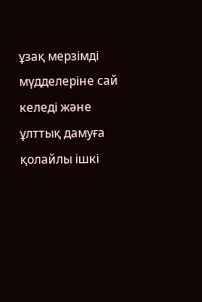ұзақ мерзімді мүдделеріне сай келеді және ұлттық дамуға
қолайлы ішкі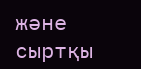және сыртқы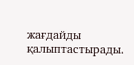жағдайды қалыптастырады.